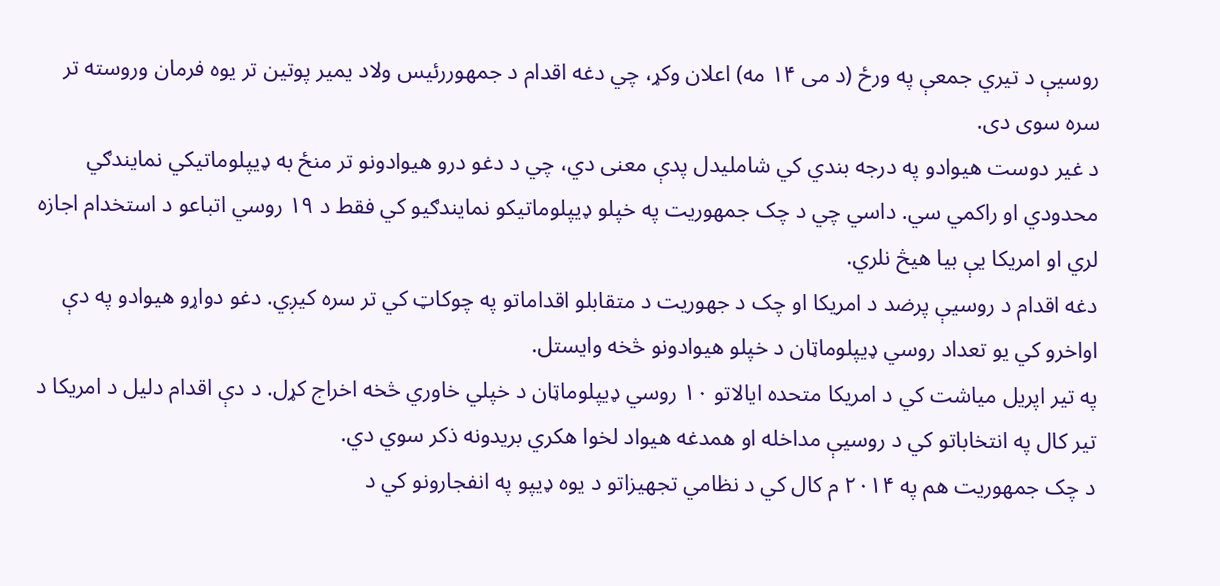روسیې د تیري جمعې په ورځ (د می ۱۴ مه) اعلان وکړ، چي دغه اقدام د جمهوررئیس ولاد یمیر پوتین تر یوه فرمان وروسته تر سره سوی دی.
د غیر دوست هیوادو په درجه بندي کي شاملیدل پدې معنی دي، چي د دغو درو هیوادونو تر منځ به ډیپلوماتیکي نمایندګي محدودي او راکمي سي. داسي چي د چک جمهوریت په خپلو ډیپلوماتیکو نمایندګیو کي فقط د ۱۹ روسي اتباعو د استخدام اجازه لري او امریکا یې بیا هیڅ نلري.
دغه اقدام د روسیې پرضد د امریکا او چک د جهوریت د متقابلو اقداماتو په چوکاټ کي تر سره کیږي. دغو دواړو هیوادو په دې اواخرو کي یو تعداد روسي ډیپلوماټان د خپلو هیوادونو څخه وایستل.
په تیر اپریل میاشت کي د امریکا متحده ایالاتو ۱۰ روسي ډیپلوماټان د خپلي خاوري څخه اخراج کړل. د دې اقدام دلیل د امریکا د تیر کال په انتخاباتو کي د روسیې مداخله او همدغه هیواد لخوا هکري بریدونه ذکر سوي دي.
د چک جمهوریت هم په ۲۰۱۴ م کال کي د نظامي تجهیزاتو د یوه ډیپو په انفجارونو کي د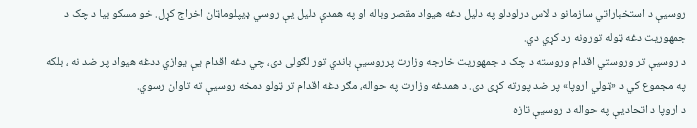روسیې د استخباراتي سازمانو د لاس درلودلو په دلیل دغه هیواد مقصر وباله او په همدې دلیل یې روسي ډيپلوماټان اخراج کړل. خو مسکو بیا د چک د جمهوریت دغه ټوله تورونه رد کړي دي.
د روسیې تر وروستي اقدام وروسته د چک د جمهوریت خارجه وزارت پرروسیې باندي تور لګولی دی، چي دغه اقدام یې یوازي ددغه هیواد پر ضد نه ، بلکه په مجموع کي د «ټولي اروپا» پر ضد پورته کړی دی. د همدغه وزارت په حواله، مګر دغه اقدام تر ټولو دمخه روسیې ته تاوان رسوي.
د اروپا د اتحادیې په حواله د روسیې تازه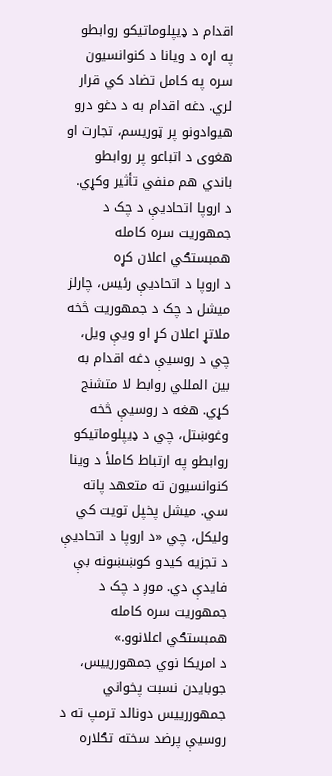اقدام د ډیپلوماتیکو روابطو په اړه د ویانا د کنوانسیون سره په کامل تضاد کي قرار لري. دغه اقدام به د دغو درو هیوادونو پر ټوریسم، تجارت او هغوی د اتباعو پر روابطو باندي هم منفي تأثیر وکړي.
د اروپا اتحادیې د چک د جمهوریت سره کامله همبستګي اعلان کړه
د اروپا د اتحادیې رئیس، چارلز میشل د چک د جمهوریت څخه ملاتړ اعلان کړ او ویې ویل، چي د روسیې دغه اقدام به بین المللي روابط لا متشنج کړي. هغه د روسیې څخه وغوښتل، چي د ډیپلوماتیکو روابطو په ارتباط کاملأ د وینا کنوانسیون ته متعهد پاته سي. میشل پخپل تویت کي ولیکل، چي «د اروپا د اتحادیې د تجزیه کیدو کوښښونه بې فایدې دي. موږ د چک د جمهوریت سره کامله همبستګي اعلانوو.»
د امریکا نوي جمهوررییس، جوبایدن نسبت پخواني جمهوررییس دونالد ترمپ ته د روسیې پرضد سخته تګلاره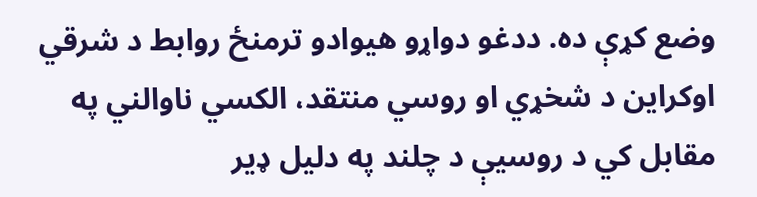وضع کړې ده. ددغو دواړو هیوادو ترمنځ روابط د شرقي اوکراین د شخړي او روسي منتقد، الکسي ناوالني په مقابل کي د روسیې د چلند په دلیل ډیر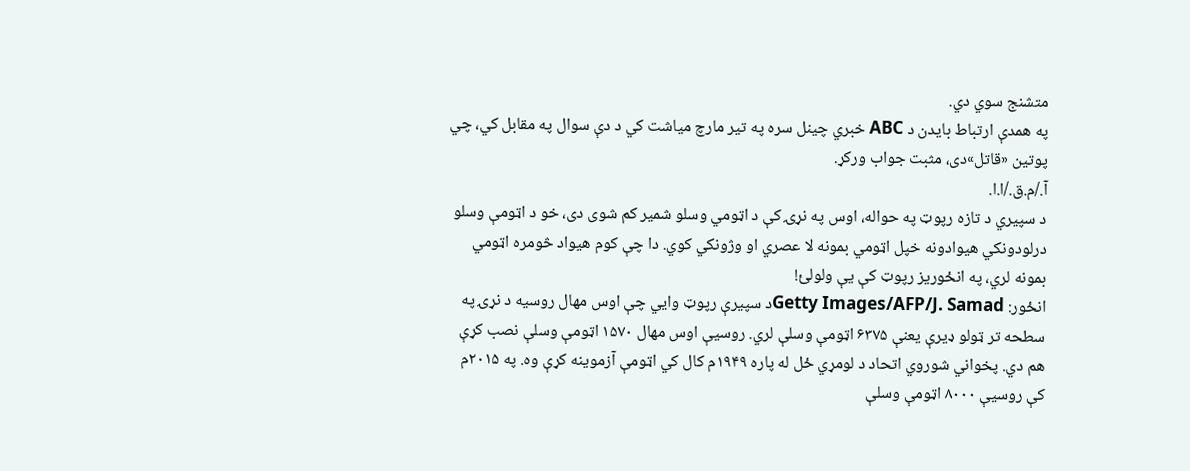متشنج سوي دي.
په همدې ارتباط بایدن د ABC خبري چینل سره په تیر مارچ میاشت کي د دې سوال په مقابل کي، چي پوتین «قاتل»دی، مثبت جواب ورکړ.
آ./م.ق./ا.ا.
د سپيري د تازه رپوټ په حواله، اوس په نړۍ کې د اټومي وسلو شمیر کم شوی دی، خو د اټومې وسلو درلودونکي هیوادونه خپل اټومي بمونه لا عصري او وژونکي کوي. دا چې کوم هیواد څومره اټومي بمونه لري، په انځوريز رپوټ کې يې ولولئ!
انځور: Getty Images/AFP/J. Samadد سپيرې رپوټ وايي چې اوس مهال روسيه د نړۍ په سطحه تر ټولو ډيرې يعنې ۶۳۷۵ اټومې وسلې لري. روسيې اوس مهال ۱۵۷۰ اټومې وسلې نصب کړې هم دي. پخواني شوروي اتحاد د لومړي ځل له پاره ۱۹۴۹م کال کي اټومې آزموينه کړې وه. په ۲۰۱۵م کې روسيې ۸۰۰۰ اټومې وسلې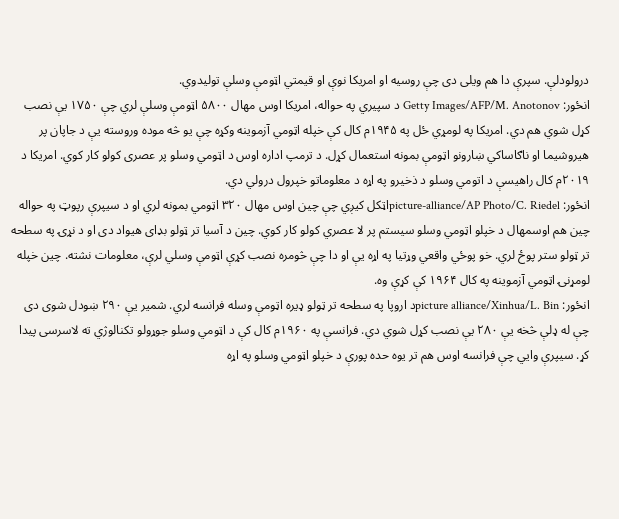درولودلې. سپرې دا هم ويلی دی چې روسیه او امريکا نوې او قیمتي اټومې وسلې تولیدوي.
انځور: Getty Images/AFP/M. Anotonov د سپيري په حواله، امريکا اوس مهال ۵۸۰۰ اټومې وسلې لري چې ۱۷۵۰ يې نصب کړل شوي هم دي. امريکا په لومړي ځل په ۱۹۴۵م کال کې خپله اټومي آزموينه وکړه چې يو څه موده وروسته يې د جاپان پر هيروشيما او ناګاساکي ښارونو اټومې بمونه استعمال کړل. د ترمپ اداره اوس د اټومي وسلو پر عصری کولو کار کوي. امريکا د ۲۰۱۹م کال راهیسې د اتومي وسلو د ذخیرو په اړه د معلوماتو خپرول درولي دي.
انځور: picture-alliance/AP Photo/C. Riedelاټکل کيږي چې چين اوس مهال ۳۲۰ اټومي بمونه لري او د سيپرې رپوټ په حواله چین هم اوسمهال د خپلو اټومي وسلو سيستم پر لا عصري کولو کار کوي. چين د آسيا تر ټولو بډای هيواد دی او د نړۍ په سطحه تر ټولو ستر پوځ لري. خو پوځي واقعي وړتيا په اړه يې او دا چې څومره نصب کړې اټومې وسلي لرې، معلومات نشته. چين خپله لومړنۍ اټومي آزموینه په کال ۱۹۶۴ کې کړې وه.
انځور: picture alliance/Xinhua/L. Binد اروپا په سطحه تر ټولو ډيره اټومې وسله فرانسه لري. شمیر يې ۲۹۰ ښودل شوی دی چې له ډلې څخه يې ۲۸۰ يې نصب کړل شوي دي. فرانسې په ۱۹۶۰م کال کې د اټومي وسلو جوړولو تکنالوژي ته لاسرسی پيدا کړ. سيپرې وايي چې فرانسه اوس هم تر يوه حده پورې د خپلو اټومي وسلو په اړه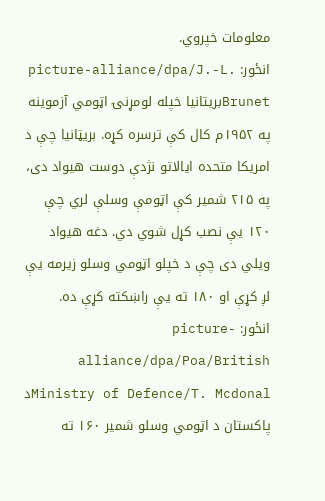معلومات خپروي.
انځور: picture-alliance/dpa/J.-L. Brunetبريتانيا خپله لومړنۍ اټومي آزموینه په ۱۹۵۲م کال کې ترسره کړه. بريټانيا چې د امریکا متحده ايالاتو نژدې دوست هیواد دی، په ۲۱۵ شمیر کې اټومې وسلې لري چې ۱۲۰ يې نصب کړل شوي دي. دغه هیواد ويلي دی چې د خپلو اټومي وسلو زیرمه يې لږ کړې او ۱۸۰ ته يې راښکته کړې ده.
انځور: picture-alliance/dpa/Poa/British Ministry of Defence/T. Mcdonalد پاکستان د اټومي وسلو شمیر ۱۶۰ ته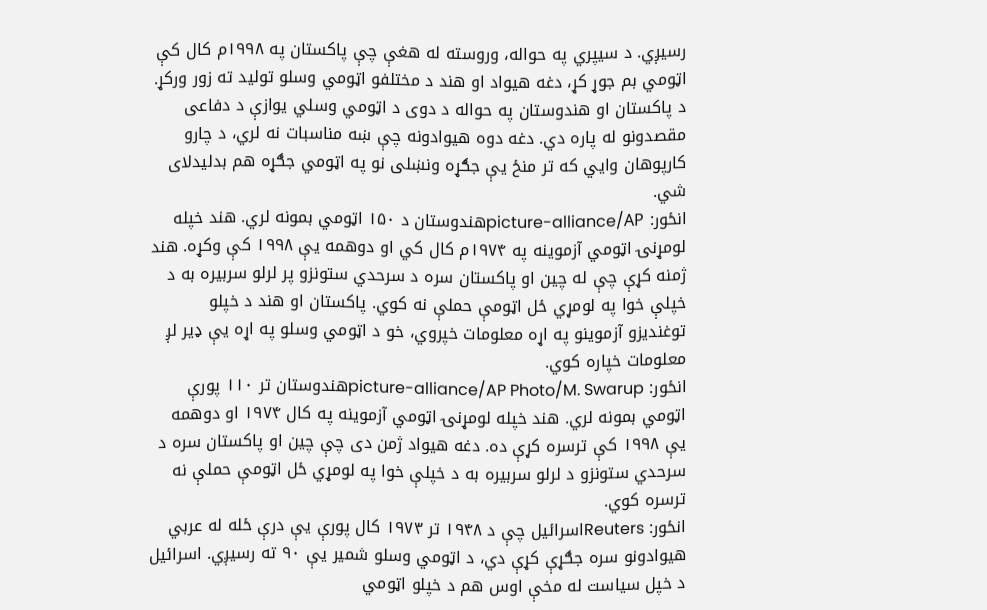رسیږي. د سيپري په حواله، وروسته له هغې چې پاکستان په ۱۹۹۸م کال کې اټومي بم جوړ کړ، دغه هیواد او هند د مختلفو اټومي وسلو تولید ته زور ورکړ. د پاکستان او هندوستان په حواله د دوی د اټومي وسلي يوازې د دفاعی مقصدونو له پاره دي. دغه دوه هیوادونه چې ښه مناسبات نه لري، د چارو کارپوهان وايي که تر منځ يې جګړه ونښلی نو په اټومي جګړه هم بدلیدلای شي.
انځور: picture-alliance/APهندوستان د ۱۵۰ اټومي بمونه لري. هند خپله لومړنۍ اټومي آزموينه په ۱۹۷۴م کال کي او دوهمه يې ۱۹۹۸ کې وکړه. هند ژمنه کړې چې له چين او پاکستان سره د سرحدي ستونزو پر لرلو سربیره به د خپلې خوا په لومړي ځل اټومې حملې نه کوي. پاکستان او هند د خپلو توغندیزو آزموينو په اړه معلومات خپروي، خو د اټومي وسلو په اړه يې ډير لږ معلومات خپاره کوي.
انځور: picture-alliance/AP Photo/M. Swarupهندوستان تر ۱۱۰ پورې اټومي بمونه لري. هند خپله لومړنۍ اټومي آزموينه په کال ۱۹۷۴ او دوهمه يې ۱۹۹۸ کې ترسره کړې ده. دغه هیواد ژمن دی چې چين او پاکستان سره د سرحدي ستونزو د لرلو سربیره به د خپلې خوا په لومړي ځل اټومې حملې نه ترسره کوي.
انځور: Reutersاسرائيل چې د ۱۹۴۸ تر ۱۹۷۳ کال پورې يې درې ځله له عربي هیوادونو سره جګړې کړې دي، د اټومي وسلو شمير يې ۹۰ ته رسیږي. اسرائيل د خپل سیاست له مخې اوس هم د خپلو اټومي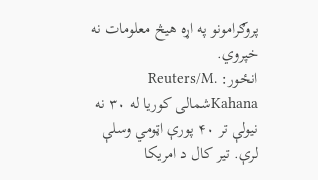پروګرامونو په اړه هيڅ معلومات نه خپروي.
انځور: Reuters/M. Kahanaشمالی کوریا له ۳۰ نه نيولې تر ۴۰ پورې اټومي وسلې لرې. تیر کال د امريکا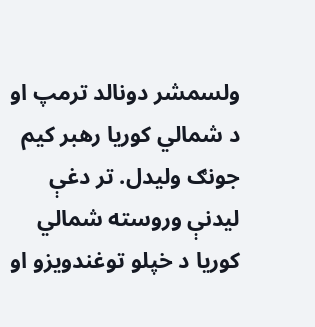ولسمشر دونالد ترمپ او د شمالي کوريا رهبر کيم جونګ وليدل. تر دغې ليدنې وروسته شمالي کوريا د خپلو توغندويزو او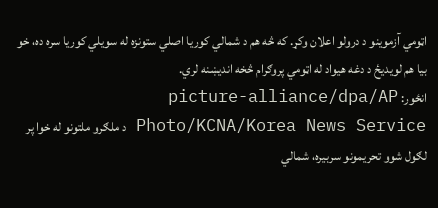اټومي آزموينو د درولو اعلان وکړ. که څه هم د شمالي کوريا اصلي ستونزه له سويلي کوریا سره ده، خو بیا هم لويديځ د دغه هيواد له اټومي پروګرام څخه انديښنه لري.
انځور: picture-alliance/dpa/AP Photo/KCNA/Korea News Service د ملګرو ملتونو له خوا پر لګول شوو تحریمونو سربیره، شمالي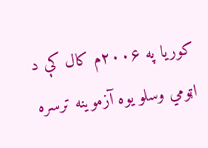کوريا په ۲۰۰۶م کال کې د اټومي وسلو یوه آزموینه ترسره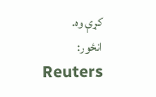کړې وه.
انځور: Reuters